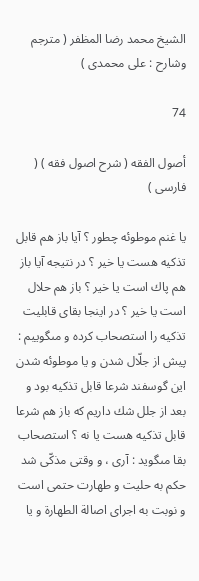الشيخ محمد رضا المظفر ( مترجم وشارح : على محمدى )

74

أصول الفقه ( شرح اصول فقه ) ( فارسى )

يا غنم موطوئه چطور ؟ آيا باز هم قابل تذكيه هست يا خير ؟ در نتيجه آيا باز هم پاك است يا خير ؟ باز هم حلال است يا خير ؟ در اينجا بقاى قابليت تذكيه را استصحاب كرده و مىگوييم : پيش از جلّال شدن و يا موطوئه شدن اين گوسفند شرعا قابل تذكيه بود و بعد از جلل شك داريم كه باز هم شرعا قابل تذكيه هست يا نه ؟ استصحاب بقا مىگويد : آرى ، و وقتى مذكّى شد حكم به حليت و طهارت حتمى است و نوبت به اجراى اصالة الطهارة و يا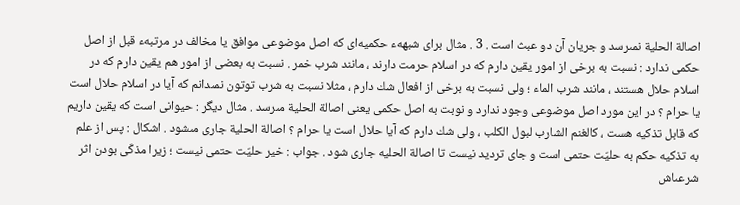اصالة الحلية نمىرسد و جريان آن دو عبث است . 3 . مثال براى شبههء حكميه‌اى كه اصل موضوعى موافق يا مخالف در مرتبهء قبل از اصل حكمى ندارد : نسبت به برخى از امور يقين دارم كه در اسلام حرمت دارند ، مانند شرب خمر . نسبت به بعضى از امور هم يقين دارم كه در اسلام حلال هستند ، مانند شرب الماء ؛ ولى نسبت به برخى از افعال شك دارم ، مثلا نسبت به شرب توتون نمىدانم كه آيا در اسلام حلال است يا حرام ؟ در اين مورد اصل موضوعى وجود ندارد و نوبت به اصل حكمى يعنى اصالة الحلية مىرسد . مثال ديگر : حيوانى است كه يقين داريم كه قابل تذكيه هست ، كالغنم الشارب لبول الكلب ، ولى شك دارم كه آيا حلال است يا حرام ؟ اصالة الحلية جارى مىشود . اشكال : پس از علم به تذكيه حكم به حليّت حتمى است و جاى ترديد نيست تا اصالة الحليه جارى شود . جواب : خير حليّت حتمى نيست ؛ زيرا مذكّى بودن اثر شرعىاش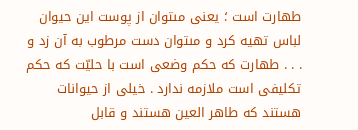طهارت است ؛ يعنى مىتوان از پوست اين حيوان لباس تهيه كرد و مىتوان دست مرطوب به آن زد و . . . طهارت كه حكم وضعى است با حليّت كه حكم تكليفى است ملازمه ندارد . خيلى از حيوانات هستند كه طاهر العين هستند و قابل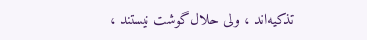تذكيه‌اند ، ولى حلال‌گوشت نيستند ،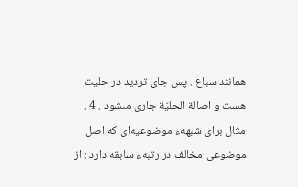همانند سباع . پس جاى ترديد در حليت هست و اصالة الحليّة جارى مىشود . 4 . مثال براى شبههء موضوعيه‌اى كه اصل موضوعى مخالف در رتبهء سابقه دارد : از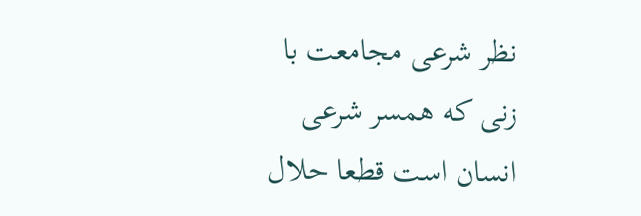نظر شرعى مجامعت با زنى كه همسر شرعى انسان است قطعا حلال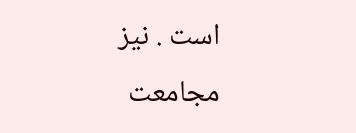است . نيز مجامعت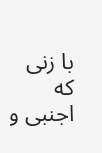با زنى كه اجنبى و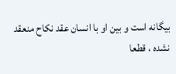بيگانه است و بين او با انسان عقد نكاح منعقد نشده ، قطعا